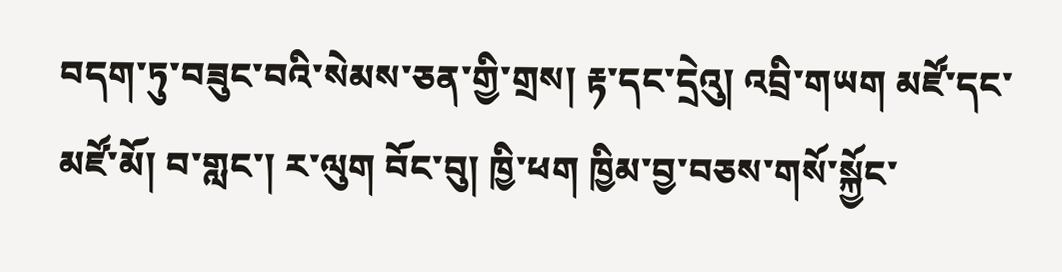བདག་ཏུ་བཟུང་བའི་སེམས་ཅན་གྱི་གྲས། རྟ་དང་དྲེའུ། འབྲི་གཡག མཛོ་དང་མཛོ་མོ། བ་གླང་། ར་ལུག བོང་བུ། ཁྱི་ཕག ཁྱིམ་བྱ་བཅས་གསོ་སྐྱོང་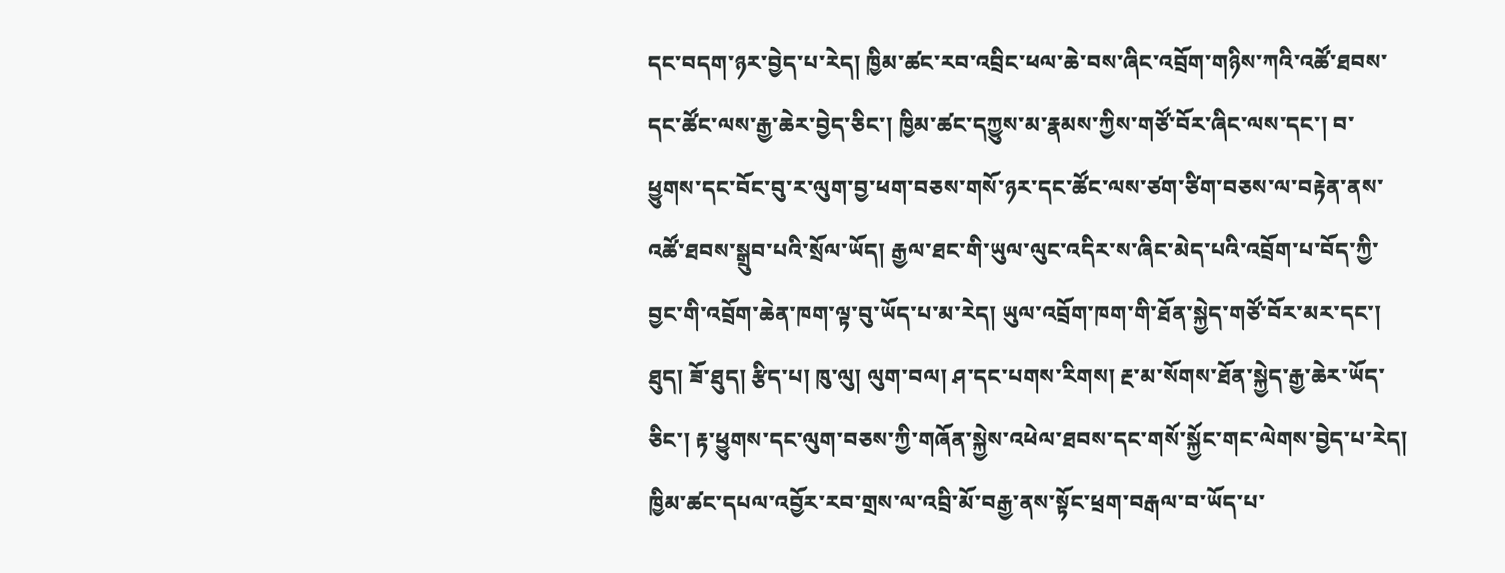དང་བདག་ཉར་བྱེད་པ་རེད། ཁྱིམ་ཚང་རབ་འབྲིང་ཕལ་ཆེ་བས་ཞིང་འབྲོག་གཉིས་ཀའི་འཚོ་ཐབས་དང་ཚོང་ལས་རྒྱ་ཆེར་བྱེད་ཅིང་། ཁྱིམ་ཚང་དཀྱུས་མ་རྣམས་ཀྱིས་གཙོ་བོར་ཞིང་ལས་དང་། བ་ཕྱུགས་དང་བོང་བུ་ར་ལུག་བྱ་ཕག་བཅས་གསོ་ཉར་དང་ཚོང་ལས་ཙག་ཙིག་བཅས་ལ་བརྟེན་ནས་འཚོ་ཐབས་སྒྲུབ་པའི་སྲོལ་ཡོད། རྒྱལ་ཐང་གི་ཡུལ་ལུང་འདིར་ས་ཞིང་མེད་པའི་འབྲོག་པ་བོད་ཀྱི་བྱང་གི་འབྲོག་ཆེན་ཁག་ལྟ་བུ་ཡོད་པ་མ་རེད། ཡུལ་འབྲོག་ཁག་གི་ཐོན་སྐྱེད་གཙོ་བོར་མར་དང་། ཐུད། ཟོ་ཐུད། རྩིད་པ། ཁུ་ལུ། ལུག་བལ། ཤ་དང་པགས་རིགས། རྔ་མ་སོགས་ཐོན་སྐྱེད་རྒྱ་ཆེར་ཡོད་ཅིང་། རྟ་ཕྱུགས་དང་ལུག་བཅས་ཀྱི་གཞོན་སྐྱེས་འཕེལ་ཐབས་དང་གསོ་སྐྱོང་གང་ལེགས་བྱེད་པ་རེད། ཁྱིམ་ཚང་དཔལ་འབྱོར་རབ་གྲས་ལ་འབྲི་མོ་བརྒྱ་ནས་སྟོང་ཕྲག་བརྒལ་བ་ཡོད་པ་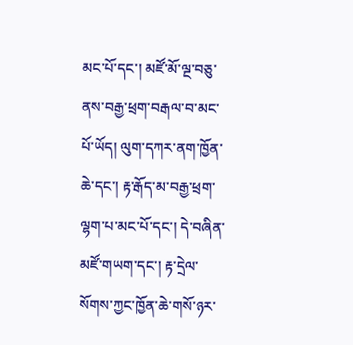མང་པོ་དང་། མཛོ་མོ་ལྔ་བཅུ་ནས་བརྒྱ་ཕྲག་བརྒལ་བ་མང་པོ་ཡོད། ལུག་དཀར་ནག་ཁྱོན་ཆེ་དང་། རྟ་རྒོད་མ་བརྒྱ་ཕྲག་ལྷག་པ་མང་པོ་དང་། དེ་བཞིན་མཛོ་གཡག་དང་། རྟ་དྲེལ་སོགས་ཀྱང་ཁྱོན་ཆེ་གསོ་ཉར་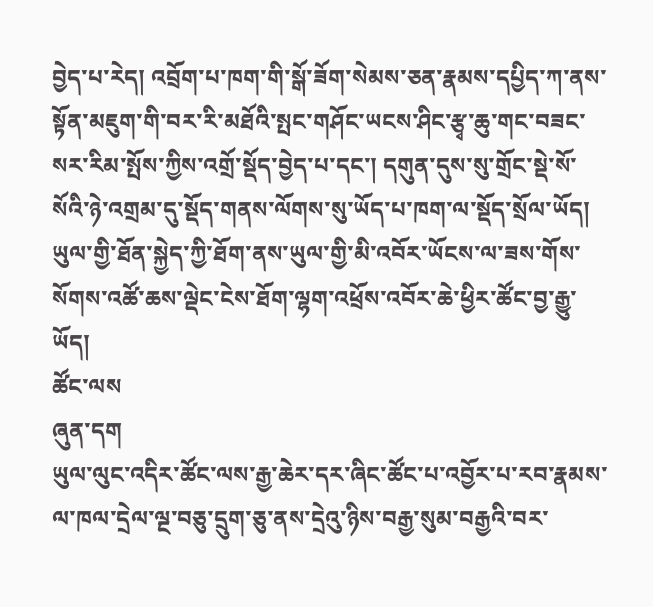བྱེད་པ་རེད། འབྲོག་པ་ཁག་གི་སྒོ་ཟོག་སེམས་ཅན་རྣམས་དཔྱིད་ཀ་ནས་སྟོན་མཇུག་གི་བར་རི་མཐོའི་སྤང་གཤོང་ཡངས་ཤིང་རྩྭ་ཆུ་གང་བཟང་སར་རིམ་སྤོས་ཀྱིས་འགྲོ་སྡོད་བྱེད་པ་དང་། དགུན་དུས་སུ་གྲོང་སྡེ་སོ་སོའི་ཉེ་འགྲམ་དུ་སྡོད་གནས་ལོགས་སུ་ཡོད་པ་ཁག་ལ་སྡོད་སྲོལ་ཡོད། ཡུལ་གྱི་ཐོན་སྐྱེད་ཀྱི་ཐོག་ནས་ཡུལ་གྱི་མི་འབོར་ཡོངས་ལ་ཟས་གོས་སོགས་འཚོ་ཆས་ལྡེང་ངེས་ཐོག་ལྷག་འཕྲོས་འབོར་ཆེ་ཕྱིར་ཚོང་བྱ་རྒྱུ་ཡོད།
ཚོང་ལས
ཞུན་དག
ཡུལ་ལུང་འདིར་ཚོང་ལས་རྒྱ་ཆེར་དར་ཞིང་ཚོང་པ་འབྱོར་པ་རབ་རྣམས་ལ་ཁལ་དྲེལ་ལྔ་བཅུ་དྲུག་ཅུ་ནས་དྲེའུ་ཉིས་བརྒྱ་སུམ་བརྒྱའི་བར་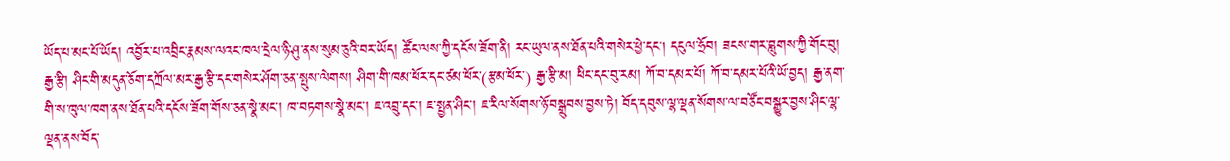ཡོད་པ་མང་པོ་ཡོད། འབྱོར་པ་འབྲིང་རྣམས་ལའང་ཁལ་དྲེལ་ཉི་ཤུ་ནས་སུམ་ཅུའི་བར་ཡོད། ཚོང་ལས་ཀྱི་དངོས་ཟོག་ནི། རང་ཡུལ་ནས་ཐོན་པའི་གསེར་ཕྱེ་དང། དངུལ་ཧྲོབ། ཟངས་གར་བླུགས་ཀྱི་གོང་བུ། རྒྱ་རྩི། ཤིང་གི་མདུན་ཅོག་དཀྲོལ་མར་རྒྱ་རྩི་དང་གསེར་ཤོག་ཅན་སྤུས་ལེགས། ཤིག་གི་ཁམ་ཕོར་དང་ཙམ་ཕོར་(རྩམ་ཕོར་) རྒྱ་རྩི་མ། ཕིང་དང་བུ་རམ། ཀོ་བ་དམར་པོ། ཀོ་བ་དམར་པོའི་ཡོ་བྱད། རྒྱ་ནག་གི་ས་ཁུལ་ཁག་ནས་ཐོན་པའི་དངོས་ཟོག་གོས་ཅན་སྣེ་མང་། ཁ་བཏགས་སྣེ་མང་། ཇ་འབྲུ་དང་། ཇ་སྤྱན་ཤིང་། ཇ་རིལ་སོགས་ཉོ་བསྒྲུབས་བྱས་ཏེ། བོད་དབུས་ལྷ་ལྡན་སོགས་ལ་བཙོང་བསྒྱུར་བྱས་ཤིང་ལྷ་ལྡན་ནས་བོད་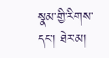སྣམ་གྱི་རིགས་དང་། ཐེར་མ།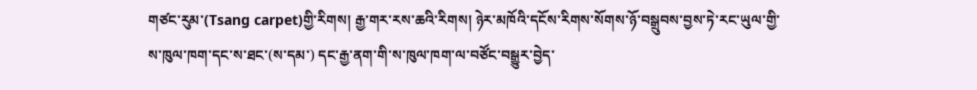གཙང་རུམ་(Tsang carpet)གྱི་རིགས། རྒྱ་གར་རས་ཆའི་རིགས། ཉེར་མཁོའི་དངོས་རིགས་སོགས་ཉོ་བསྒྲུབས་བྱས་ཏེ་རང་ཡུལ་གྱི་ས་ཁུལ་ཁག་དང་ས་ཐང་(ས་དམ་) དང་རྒྱ་ནག་གི་ས་ཁུལ་ཁག་ལ་བཙོང་བསྒྱུར་བྱེད་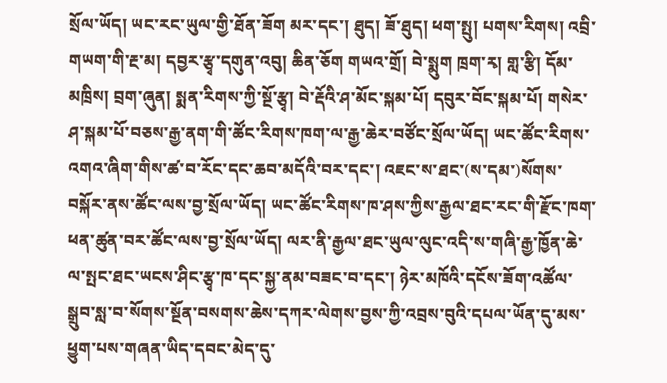སྲོལ་ཡོད། ཡང་རང་ཡུལ་གྱི་ཐོན་ཟོག མར་དང་། ཐུད། ཟོ་ཐུད། ཕག་སྤུ། པགས་རིགས། འབྲི་གཡག་གི་རྔ་མ། དབྱར་རྩྭ་དགུན་འབུ། ཆིན་ཅོག གཡའ་གྲོ། བེ་སྨུག ཁྲག་རྭ། གླ་རྩི། དོམ་མཁྲིས། བྲག་ཞུན། སྨན་རིགས་ཀྱི་སྔོ་རྩྭ། བེ་རྡོའི་ཤ་མོང་སྐམ་པོ། དབུར་བོང་སྐམ་པོ། གསེར་ཤ་སྐམ་པོ་བཅས་རྒྱ་ནག་གི་ཚོང་རིགས་ཁག་ལ་རྒྱ་ཆེར་བཙོང་སྲོལ་ཡོད། ཡང་ཚོང་རིགས་འགའ་ཞིག་གིས་ཚ་བ་རོང་དང་ཆབ་མདོའི་བར་དང་། འཇང་ས་ཐང་(ས་དམ་)སོགས་བསྐོར་ནས་ཚོང་ལས་བྱ་སྲོལ་ཡོད། ཡང་ཚོང་རིགས་ཁ་ཤས་ཀྱིས་རྒྱལ་ཐང་རང་གི་རྫོང་ཁག་ཕན་ཚུན་བར་ཚོང་ལས་བྱ་སྲོལ་ཡོད། ལར་ནི་རྒྱལ་ཐང་ཡུལ་ལུང་འདི་ས་གཞི་རྒྱ་ཁྱོན་ཆེ་ལ་སྤང་ཐང་ཡངས་ཤིང་རྩྭ་ཁ་དང་སྐྱ་ནམ་བཟང་བ་དང་། ཉེར་མཁོའི་དངོས་ཟོག་འཚོལ་སྒྲུབ་སླ་བ་སོགས་སྔོན་བསགས་ཆེས་དཀར་ལེགས་བྱས་ཀྱི་འབྲས་བུའི་དཔལ་ཡོན་དུ་མས་ཕྱུག་པས་གཞན་ཡིད་དབང་མེད་དུ་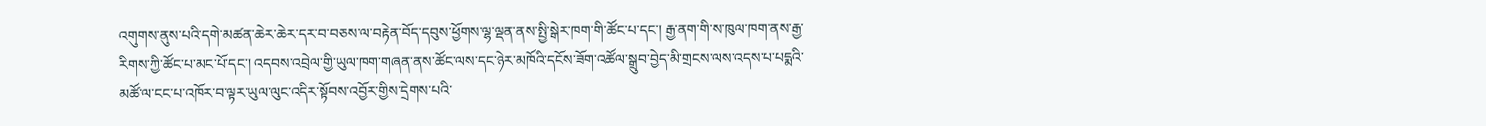འགུགས་ནུས་པའི་དགེ་མཚན་ཆེར་ཆེར་དར་བ་བཅས་ལ་བརྟེན་བོད་དབུས་ཕྱོགས་ལྷ་ལྡན་ནས་སྤྱི་སྒེར་ཁག་གི་ཚོང་པ་དང་། རྒྱ་ནག་གི་ས་ཁུལ་ཁག་ནས་རྒྱ་རིགས་ཀྱི་ཚོང་པ་མང་པོ་དང་། འདབས་འབྲེལ་གྱི་ཡུལ་ཁག་གཞན་ནས་ཚོང་ལས་དང་ཉེར་མཁོའི་དངོས་ཟོག་འཚོལ་སྒྲུབ་བྱེད་མི་གྲངས་ལས་འདས་པ་པདྨའི་མཚོ་ལ་ངང་པ་འཁོར་བ་ལྟར་ཡུལ་ལུང་འདིར་སྟོབས་འབྱོར་གྱིས་དྲེགས་པའི་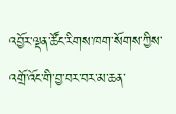འབྱོར་ལྡན་ཚོང་རིགས་ཁག་སོགས་ཀྱིས་འགྲོ་འོང་གི་བྱ་བར་བར་མ་ཆན་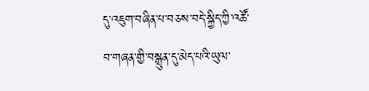དུ་འཇུག་བཞིན་པ་བཅས་བདེ་སྐྱིད་ཀྱི་འཚོ་བ་གཞན་གྱི་བསྒྲུན་དུ་མེད་པའི་ཡུལ་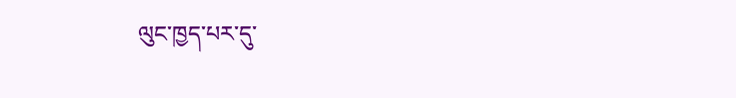ལུང་ཁྱད་པར་དུ་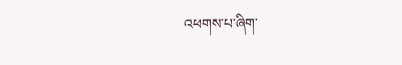འཕགས་པ་ཞིག་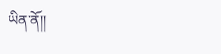ཡིན་ནོ།།